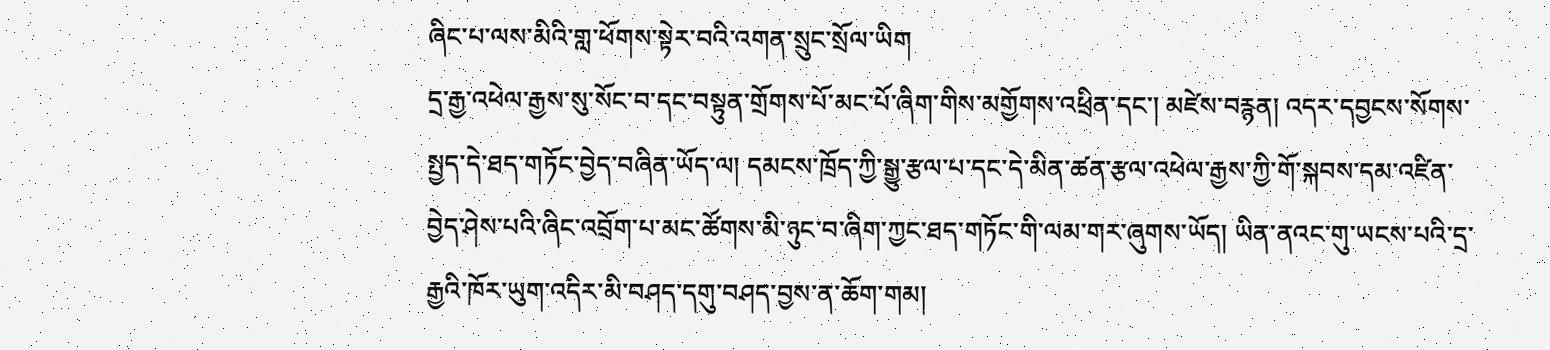ཞིང་པ་ལས་མིའི་གླ་ཕོགས་སྟེར་བའི་འགན་སྲུང་སྲོལ་ཡིག
དྲ་རྒྱ་འཕེལ་རྒྱས་སུ་སོང་བ་དང་བསྟུན་གྲོགས་པོ་མང་པོ་ཞིག་གིས་མགྱོགས་འཕྲིན་དང་། མཛེས་བརྙན། འདར་དབྱངས་སོགས་སྤྱད་དེ་ཐད་གཏོང་བྱེད་བཞིན་ཡོད་ལ། དམངས་ཁྲོད་ཀྱི་སྒྱུ་རྩལ་པ་དང་དེ་མིན་ཚན་རྩལ་འཕེལ་རྒྱས་ཀྱི་གོ་སྐབས་དམ་འཛིན་བྱེད་ཤེས་པའི་ཞིང་འབྲོག་པ་མང་ཚོགས་མི་ཉུང་བ་ཞིག་ཀྱང་ཐད་གཏོང་གི་ལམ་གར་ཞུགས་ཡོད། ཡིན་ནའང་གུ་ཡངས་པའི་དྲ་རྒྱའི་ཁོར་ཡུག་འདིར་མི་བཤད་དགུ་བཤད་བྱས་ན་ཆོག་གམ།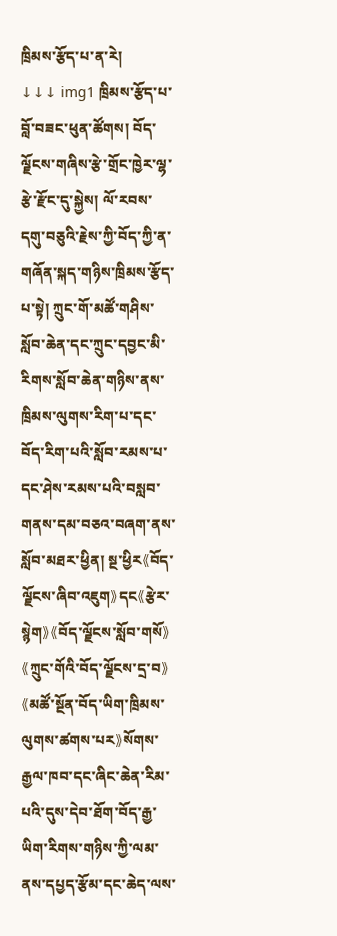ཁྲིམས་རྩོད་པ་ན་རེ།
↓↓↓ img1 ཁྲིམས་རྩོད་པ་བློ་བཟང་ཕུན་ཚོགས། བོད་ལྗོངས་གཞིས་རྩེ་གྲོང་ཁྱེར་ལྷ་རྩེ་རྫོང་དུ་སྐྱེས། ལོ་རབས་དགུ་བཅུའི་རྗེས་ཀྱི་བོད་ཀྱི་ན་གཞོན་སྐད་གཉིས་ཁྲིམས་རྩོད་པ་སྟེ། ཀྲུང་གོ་མཚོ་གཤིས་སློབ་ཆེན་དང་ཀྲུང་དབྱང་མི་རིགས་སློབ་ཆེན་གཉིས་ནས་ཁྲིམས་ལུགས་རིག་པ་དང་བོད་རིག་པའི་སློབ་རམས་པ་དང་ཤེས་རམས་པའི་བསླབ་གནས་དམ་བཅའ་བཞག་ནས་སློབ་མཐར་ཕྱིན། སྔ་ཕྱིར《བོད་ལྗོངས་ཞིབ་འཇུག》དང《རྩེར་སྙེག》《བོད་ལྗོངས་སློབ་གསོ》《ཀྲུང་གོའི་བོད་ལྗོངས་དྲ་བ》《མཚོ་སྔོན་བོད་ཡིག་ཁྲིམས་ལུགས་ཚགས་པར》སོགས་རྒྱལ་ཁབ་དང་ཞིང་ཆེན་རིམ་པའི་དུས་དེབ་ཐོག་བོད་རྒྱ་ཡིག་རིགས་གཉིས་ཀྱི་ལམ་ནས་དཔྱད་རྩོམ་དང་ཆེད་ལས་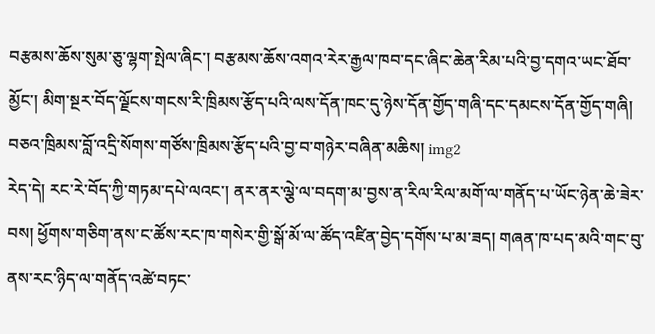བརྩམས་ཆོས་སུམ་ཅུ་ལྷག་སྤེལ་ཞིང་། བརྩམས་ཆོས་འགའ་རེར་རྒྱལ་ཁབ་དང་ཞིང་ཆེན་རིམ་པའི་བྱ་དགའ་ཡང་ཐོབ་མྱོང་། མིག་སྔར་བོད་ལྗོངས་གངས་རི་ཁྲིམས་རྩོད་པའི་ལས་དོན་ཁང་དུ་ཉེས་དོན་གྱོད་གཞི་དང་དམངས་དོན་གྱོད་གཞི། བཅའ་ཁྲིམས་བློ་འདྲི་སོགས་གཙོས་ཁྲིམས་རྩོད་པའི་བྱ་བ་གཉེར་བཞིན་མཆིས། img2
རེད་དེ། རང་རེ་བོད་ཀྱི་གཏམ་དཔེ་ལའང་། ནར་ནར་ལྕེ་ལ་བདག་མ་བྱས་ན་རིལ་རིལ་མགོ་ལ་གནོད་པ་ཡོང་ཉེན་ཆེ་ཟེར་བས། ཕྱོགས་གཅིག་ནས་ང་ཚོས་རང་ཁ་གསེར་གྱི་སྒོ་མོ་ལ་ཚོད་འཛིན་བྱེད་དགོས་པ་མ་ཟད། གཞན་ཁ་པད་མའི་གང་བུ་ནས་རང་ཉིད་ལ་གནོད་འཚེ་བཏང་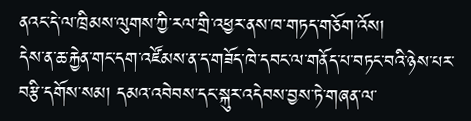ནའང་དེ་ལ་ཁྲིམས་ལུགས་ཀྱི་རལ་གྲི་འཕྱར་ནས་ཁ་གཏད་གཅོག་འོས།
དེས་ན་ཆ་རྐྱེན་གང་དག་འཛོམས་ན་ད་གཟོད་ཁེ་དབང་ལ་གནོད་པ་བཏང་བའི་ཉེས་པར་བརྩི་དགོས་སམ། དམའ་འབེབས་དང་སྐུར་འདེབས་བྱས་ཏེ་གཞན་ལ་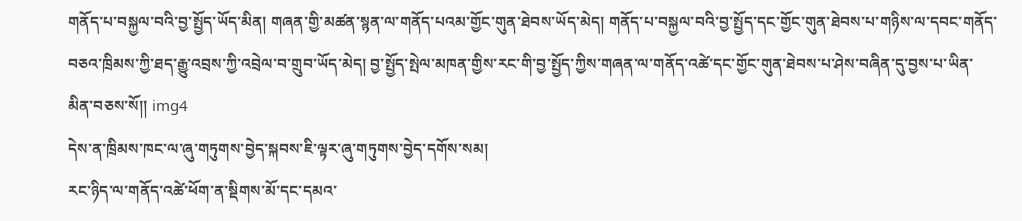གནོད་པ་བསྐྱལ་བའི་བྱ་སྤྱོད་ཡོད་མིན། གཞན་གྱི་མཚན་སྙན་ལ་གནོད་པའམ་གྱོང་གུན་ཐེབས་ཡོད་མེད། གནོད་པ་བསྐྱལ་བའི་བྱ་སྤྱོད་དང་གྱོང་གུན་ཐེབས་པ་གཉིས་ལ་དབང་གནོད་བཅའ་ཁྲིམས་ཀྱི་ཐད་རྒྱུ་འབྲས་ཀྱི་འབྲེལ་བ་གྲུབ་ཡོད་མེད། བྱ་སྤྱོད་སྤེལ་མཁན་གྱིས་རང་གི་བྱ་སྤྱོད་ཀྱིས་གཞན་ལ་གནོད་འཚེ་དང་གྱོང་གུན་ཐེབས་པ་ཤེས་བཞིན་དུ་བྱས་པ་ཡིན་མིན་བཅས་སོ།། img4
དེས་ན་ཁྲིམས་ཁང་ལ་ཞུ་གཏུགས་བྱེད་སྐབས་ཇི་ལྟར་ཞུ་གཏུགས་བྱེད་དགོས་སམ།
རང་ཉིད་ལ་གནོད་འཚེ་ཕོག་ན་སྡིགས་མོ་དང་དམའ་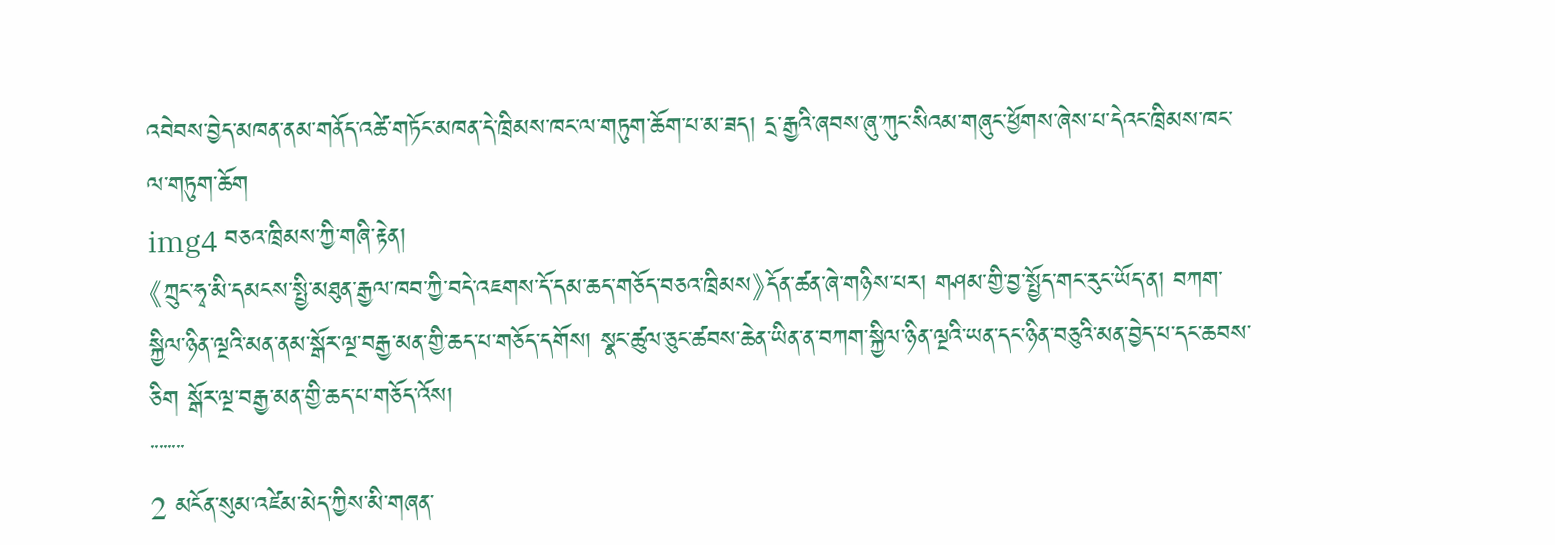འབེབས་བྱེད་མཁན་ནམ་གནོད་འཚེ་གཏོང་མཁན་དེ་ཁྲིམས་ཁང་ལ་གཏུག་ཆོག་པ་མ་ཟད། དྲ་རྒྱའི་ཞབས་ཞུ་ཀུང་སིའམ་གཞུང་ཕྱོགས་ཞེས་པ་དེའང་ཁྲིམས་ཁང་ལ་གཏུག་ཆོག
img4 བཅའ་ཁྲིམས་ཀྱི་གཞི་རྟེན།
《ཀྲུང་ཧྭ་མི་དམངས་སྤྱི་མཐུན་རྒྱལ་ཁབ་ཀྱི་བདེ་འཇགས་དོ་དམ་ཆད་གཅོད་བཅའ་ཁྲིམས》དོན་ཚན་ཞེ་གཉིས་པར། གཤམ་གྱི་བྱ་སྤྱོད་གང་རུང་ཡོད་ན། བཀག་སྐྱིལ་ཉིན་ལྔའི་མན་ནམ་སྒོར་ལྔ་བརྒྱ་མན་གྱི་ཆད་པ་གཅོད་དགོས། སྣང་ཚུལ་ཅུང་ཚབས་ཆེན་ཡིན་ན་བཀག་སྐྱིལ་ཉིན་ལྔའི་ཡན་དང་ཉིན་བཅུའི་མན་བྱེད་པ་དང་ཆབས་ཅིག སྒོར་ལྔ་བརྒྱ་མན་གྱི་ཆད་པ་གཅོད་འོས།
་་་་་་་་
2 མངོན་སུམ་འཛེམ་མེད་ཀྱིས་མི་གཞན་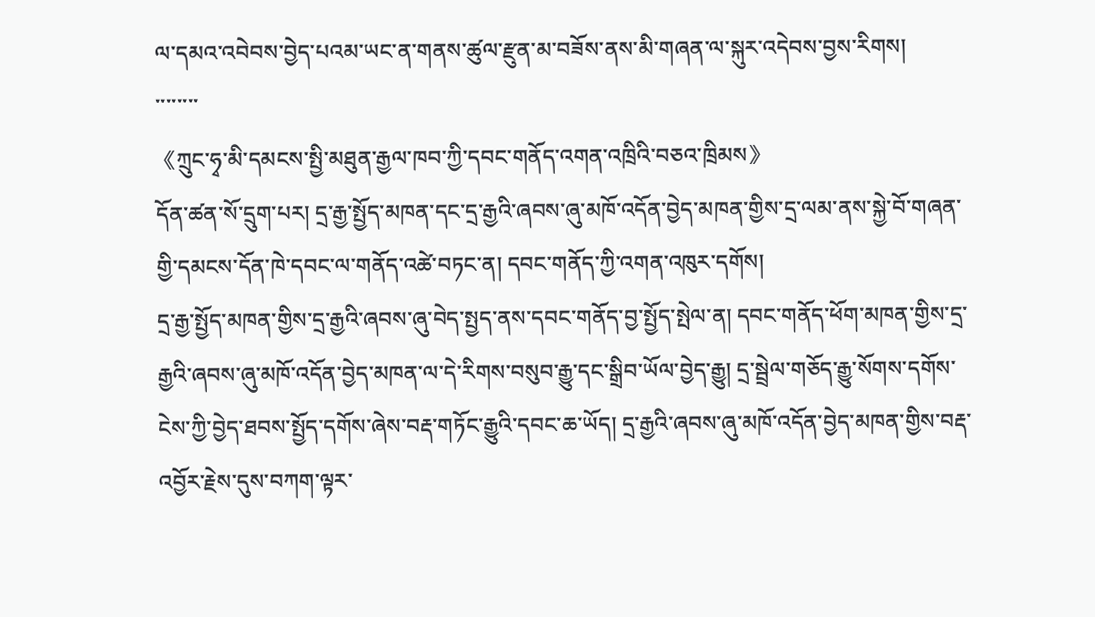ལ་དམའ་འབེབས་བྱེད་པའམ་ཡང་ན་གནས་ཚུལ་རྫུན་མ་བཟོས་ནས་མི་གཞན་ལ་སྐུར་འདེབས་བྱས་རིགས།
་་་་་་་་
《ཀྲུང་ཧྭ་མི་དམངས་སྤྱི་མཐུན་རྒྱལ་ཁབ་ཀྱི་དབང་གནོད་འགན་འཁྲིའི་བཅའ་ཁྲིམས》
དོན་ཚན་སོ་དྲུག་པར། དྲ་རྒྱ་སྤྱོད་མཁན་དང་དྲ་རྒྱའི་ཞབས་ཞུ་མཁོ་འདོན་བྱེད་མཁན་གྱིས་དྲ་ལམ་ནས་སྐྱེ་བོ་གཞན་གྱི་དམངས་དོན་ཁེ་དབང་ལ་གནོད་འཚེ་བཏང་ན། དབང་གནོད་ཀྱི་འགན་འཁུར་དགོས།
དྲ་རྒྱ་སྤྱོད་མཁན་གྱིས་དྲ་རྒྱའི་ཞབས་ཞུ་བེད་སྤྱད་ནས་དབང་གནོད་བྱ་སྤྱོད་སྤེལ་ན། དབང་གནོད་ཕོག་མཁན་གྱིས་དྲ་རྒྱའི་ཞབས་ཞུ་མཁོ་འདོན་བྱེད་མཁན་ལ་དེ་རིགས་བསུབ་རྒྱུ་དང་སྒྲིབ་ཡོལ་བྱེད་རྒྱུ། དྲ་སྦྲེལ་གཅོད་རྒྱུ་སོགས་དགོས་ངེས་ཀྱི་བྱེད་ཐབས་སྤྱོད་དགོས་ཞེས་བརྡ་གཏོང་རྒྱུའི་དབང་ཆ་ཡོད། དྲ་རྒྱའི་ཞབས་ཞུ་མཁོ་འདོན་བྱེད་མཁན་གྱིས་བརྡ་འབྱོར་རྗེས་དུས་བཀག་ལྟར་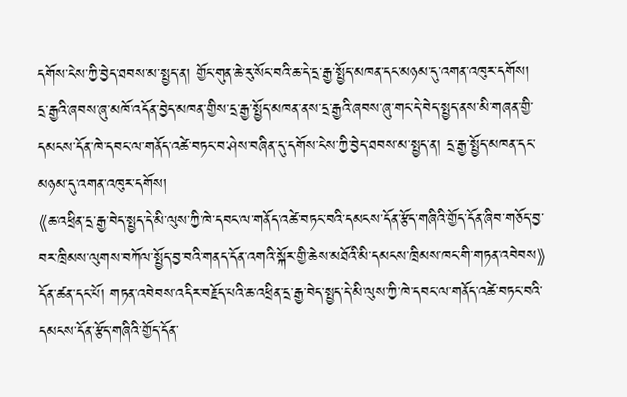དགོས་ངེས་ཀྱི་བྱེད་ཐབས་མ་སྤྱད་ན། གྱོང་གུན་ཆེ་རུ་སོང་བའི་ཆ་དེ་དྲ་རྒྱ་སྤྱོད་མཁན་དང་མཉམ་དུ་འགན་འཁུར་དགོས།
དྲ་རྒྱའི་ཞབས་ཞུ་མཁོ་འདོན་བྱེད་མཁན་གྱིས་དྲ་རྒྱ་སྤྱོད་མཁན་ནས་དྲ་རྒྱའི་ཞབས་ཞུ་གང་དེ་བེད་སྤྱད་ནས་མི་གཞན་གྱི་དམངས་དོན་ཁེ་དབང་ལ་གནོད་འཚེ་བཏང་བ་ཤེས་བཞིན་དུ་དགོས་ངེས་ཀྱི་བྱེད་ཐབས་མ་སྤྱད་ན། དྲ་རྒྱ་སྤྱོད་མཁན་དང་མཉམ་དུ་འགན་འཁུར་དགོས།
《ཆ་འཕྲིན་དྲ་རྒྱ་བེད་སྤྱད་དེ་མི་ལུས་ཀྱི་ཁེ་དབང་ལ་གནོད་འཚེ་བཏང་བའི་དམངས་དོན་རྩོད་གཞིའི་གྱོད་དོན་ཞིབ་གཅོད་བྱ་བར་ཁྲིམས་ལུགས་བཀོལ་སྤྱོད་བྱ་བའི་གནད་དོན་འགའི་སྐོར་གྱི་ཆེས་མཐོའི་མི་དམངས་ཁྲིམས་ཁང་གི་གཏན་འབེབས》
དོན་ཚན་དང་པོ། གཏན་འབེབས་འདིར་བརྗོད་པའི་ཆ་འཕྲིན་དྲ་རྒྱ་བེད་སྤྱད་དེ་མི་ལུས་ཀྱི་ཁེ་དབང་ལ་གནོད་འཚེ་བཏང་བའི་དམངས་དོན་རྩོད་གཞིའི་གྱོད་དོན་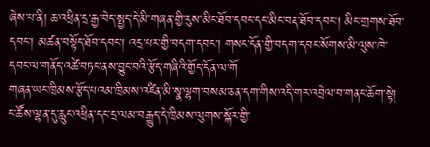ཞེས་པ་ནི། ཆ་འཕྲིན་དྲ་རྒྱ་བེད་སྤྱད་དེ་མི་གཞན་གྱི་རུས་མིང་ཐོབ་དབང་དང་མིང་བརྡ་ཐོབ་དབང་། མིང་གྲགས་ཐོབ་དབང་། མཚན་བསྟོད་ཐོབ་དབང་། འདྲ་པར་གྱི་བདག་དབང་། གསང་དོན་གྱི་བདག་དབང་སོགས་མི་ལུས་ཁེ་དབང་ལ་གནོད་འཚེ་བཏང་ནས་བྱུང་བའི་རྩོད་གཞིའི་གྱོད་དོན་ལ་གོ
གཞན་ཡང་ཁྲིམས་རྩོད་པའམ་ཁྲིམས་འཛིན་མི་སྣ་ལྷག་བསམ་ཅན་དག་གིས་འདི་གར་འབྲེལ་བ་གནང་ཆོག་སྟེ། ང་ཚོས་ལྷན་དུ་རླུང་འཕྲིན་དང་དྲ་ལམ་བརྒྱུད་དེ་ཁྲིམས་ལུགས་སྐོར་གྱི་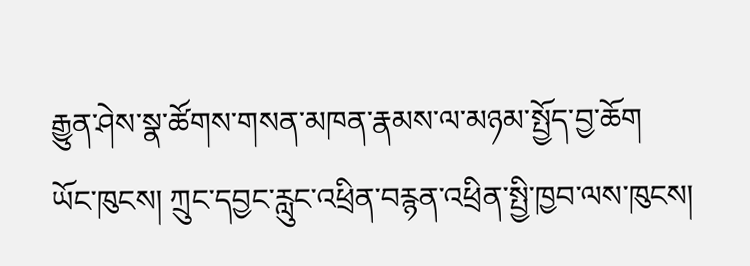རྒྱུན་ཤེས་སྣ་ཚོགས་གསན་མཁན་རྣམས་ལ་མཉམ་སྤྱོད་བྱ་ཆོག
ཡོང་ཁུངས། ཀྲུང་དབྱང་རླུང་འཕྲིན་བརྙན་འཕྲིན་སྤྱི་ཁྱབ་ལས་ཁུངས།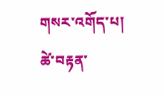གསར་འགོད་པ། ཚེ་བརྟན་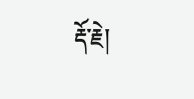རྡོ་རྗེ།